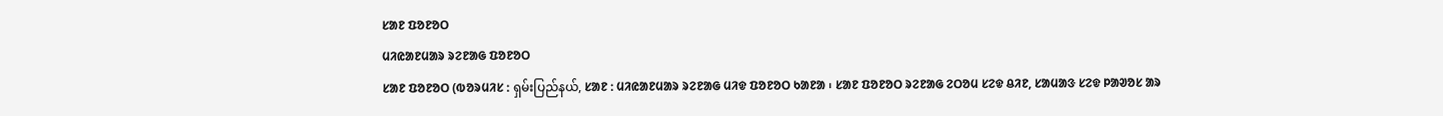ᱥᱟᱱ ᱯᱚᱱᱚᱛ
ᱢᱤᱭᱟᱱᱢᱟᱨ ᱨᱮᱱᱟᱜ ᱯᱚᱱᱚᱛ
ᱥᱟᱱ ᱯᱚᱱᱚᱛ (ᱵᱚᱨᱢᱤᱥ ᱺ ရှမ်းပြည်နယ်, ᱥᱟᱱ ᱺ ᱢᱤᱭᱟᱱᱢᱟᱨ ᱨᱮᱱᱟᱜ ᱢᱤᱫ ᱯᱚᱱᱚᱛ ᱠᱟᱱᱟ ᱾ ᱥᱟᱱ ᱯᱚᱱᱚᱛ ᱨᱮᱱᱟᱜ ᱮᱛᱚᱢ ᱥᱮᱫ ᱪᱤᱱ, ᱥᱟᱢᱟᱝ ᱥᱮᱫ ᱞᱟᱣᱚᱥ ᱟᱨ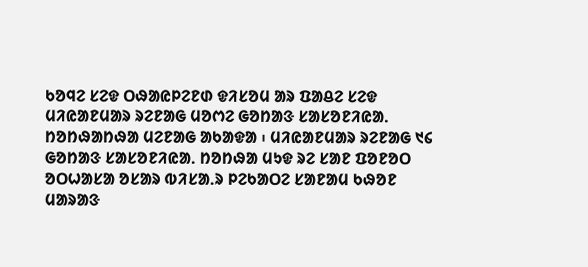ᱠᱚᱧᱮ ᱥᱮᱫ ᱛᱷᱟᱭᱞᱮᱱᱰ ᱫᱤᱥᱚᱢ ᱟᱨ ᱯᱟᱪᱮ ᱥᱮᱫ ᱢᱤᱭᱟᱱᱢᱟᱨ ᱨᱮᱱᱟᱜ ᱢᱚᱬᱮ ᱜᱚᱴᱟᱝ ᱥᱟᱥᱚᱱᱤᱭᱟᱹ ᱴᱚᱴᱷᱟᱴᱷᱟ ᱢᱮᱱᱟᱜ ᱟᱠᱟᱫᱟ ᱾ ᱢᱤᱭᱟᱱᱢᱟᱨ ᱨᱮᱱᱟᱜ ᱑᱔ ᱜᱚᱴᱟᱝ ᱥᱟᱥᱚᱱᱤᱭᱟᱹ ᱴᱚᱴᱷᱟ ᱢᱩᱫ ᱨᱮ ᱥᱟᱱ ᱯᱚᱱᱚᱛ ᱚᱛᱦᱟᱥᱟ ᱚᱥᱟᱨ ᱵᱤᱥᱟᱹᱨ ᱞᱮᱠᱟᱛᱮ ᱥᱟᱱᱟᱢ ᱠᱷᱚᱱ ᱢᱟᱨᱟᱝ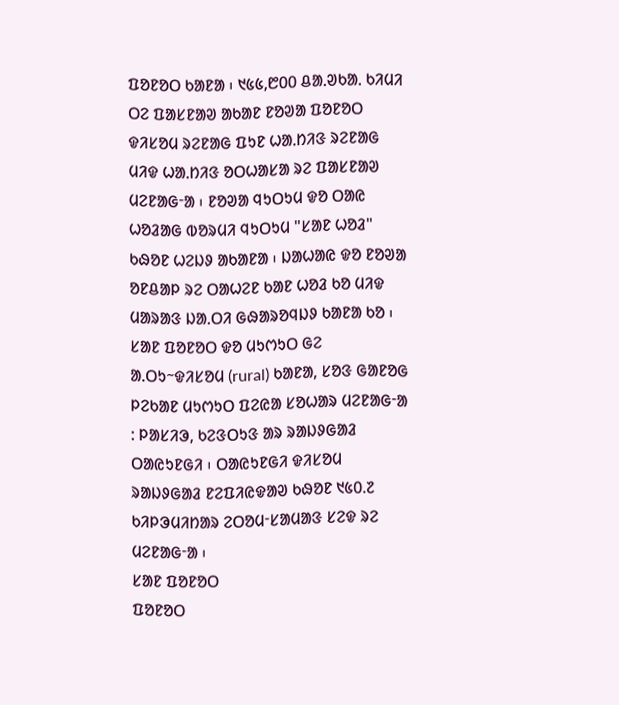ᱯᱚᱱᱚᱛ ᱠᱟᱱᱟ ᱾ ᱑᱕᱕,᱘᱐᱐ ᱪᱟᱹᱣᱠᱟᱹ ᱠᱤᱢᱤ ᱛᱮ ᱯᱟᱥᱱᱟᱣ ᱟᱠᱟᱱ ᱱᱚᱣᱟ ᱯᱚᱱᱚᱛ ᱫᱤᱥᱚᱢ ᱨᱮᱱᱟᱜ ᱯᱩᱱ ᱦᱟᱹᱴᱤᱝ ᱨᱮᱱᱟᱜ ᱢᱤᱫ ᱦᱟᱹᱴᱤᱝ ᱚᱛᱦᱟᱥᱟ ᱨᱮ ᱯᱟᱥᱱᱟᱣ ᱢᱮᱱᱟᱜᱼᱟ ᱾ ᱱᱚᱣᱟ ᱧᱩᱛᱩᱢ ᱫᱚ ᱛᱟᱭ ᱦᱚᱲᱟᱜ ᱵᱚᱨᱢᱤ ᱧᱩᱛᱩᱢ "ᱥᱟᱱ ᱦᱚᱲ" ᱠᱷᱚᱱ ᱦᱮᱡᱽ ᱟᱠᱟᱱᱟ ᱾ ᱡᱟᱦᱟᱭ ᱫᱚ ᱱᱚᱣᱟ ᱚᱱᱪᱟᱞ ᱨᱮ ᱛᱟᱦᱮᱱ ᱠᱟᱱ ᱦᱚᱲ ᱠᱚ ᱢᱤᱫ ᱢᱟᱨᱟᱝ ᱡᱟᱹᱛᱤ ᱜᱷᱟᱨᱚᱧᱡᱽ ᱠᱟᱱᱟ ᱠᱚ ᱾ ᱥᱟᱱ ᱯᱚᱱᱚᱛ ᱫᱚ ᱢᱩᱬᱩᱛ ᱜᱮ ᱟᱹᱛᱩᱻᱫᱤᱥᱚᱢ (rural) ᱠᱟᱱᱟ, ᱥᱚᱝ ᱜᱟᱱᱚᱜ ᱞᱮᱠᱟᱱ ᱢᱩᱬᱩᱛ ᱯᱮᱭᱟ ᱥᱚᱦᱟᱨ ᱢᱮᱱᱟᱜᱼᱟ ᱺ ᱞᱟᱥᱤᱳ, ᱠᱮᱝᱛᱩᱝ ᱟᱨ ᱨᱟᱡᱽᱜᱟᱲ ᱛᱟᱭᱩᱱᱜᱤ ᱾ ᱛᱟᱭᱩᱱᱜᱤ ᱫᱤᱥᱚᱢ ᱨᱟᱡᱽᱜᱟᱲ ᱱᱮᱯᱤᱭᱫᱟᱣ ᱠᱷᱚᱱ ᱑᱕᱐.᱗ ᱠᱤᱞᱳᱢᱤᱴᱟᱨ ᱮᱛᱚᱢᱼᱥᱟᱢᱟᱝ ᱥᱮᱫ ᱨᱮ ᱢᱮᱱᱟᱜᱼᱟ ᱾
ᱥᱟᱱ ᱯᱚᱱᱚᱛ
ᱯᱚᱱᱚᱛ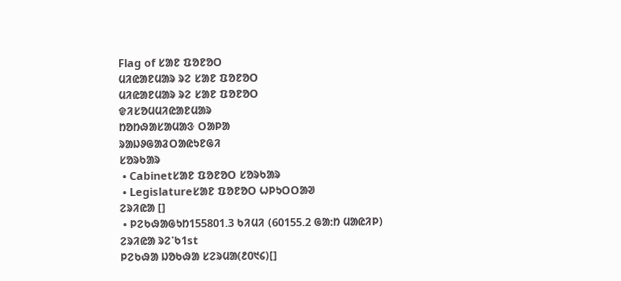Flag of ᱥᱟᱱ ᱯᱚᱱᱚᱛ
ᱢᱤᱭᱟᱱᱢᱟᱨ ᱨᱮ ᱥᱟᱱ ᱯᱚᱱᱚᱛ
ᱢᱤᱭᱟᱱᱢᱟᱨ ᱨᱮ ᱥᱟᱱ ᱯᱚᱱᱚᱛ
ᱫᱤᱥᱚᱢᱢᱤᱭᱟᱱᱢᱟᱨ
ᱴᱚᱴᱷᱟᱥᱟᱢᱟᱝ ᱛᱟᱞᱟ
ᱨᱟᱡᱽᱜᱟᱲᱛᱟᱭᱩᱱᱜᱤ
ᱥᱚᱨᱠᱟᱨ
 • Cabinetᱥᱟᱱ ᱯᱚᱱᱚᱛ ᱥᱚᱨᱠᱟᱨ
 • Legislatureᱥᱟᱱ ᱯᱚᱱᱚᱛ ᱦᱞᱩᱛᱛᱟᱣ
ᱮᱨᱤᱭᱟ []
 • ᱞᱮᱠᱷᱟᱜᱩᱴ155801.3 ᱠᱤᱢᱤ (60155.2 ᱜᱟᱺᱴ ᱢᱟᱭᱤᱞ)
ᱮᱨᱤᱭᱟ ᱨᱮᱸᱠ1st
ᱞᱮᱠᱷᱟ ᱡᱚᱠᱷᱟ ᱥᱮᱨᱢᱟ(᱒᱐᱑᱔)[]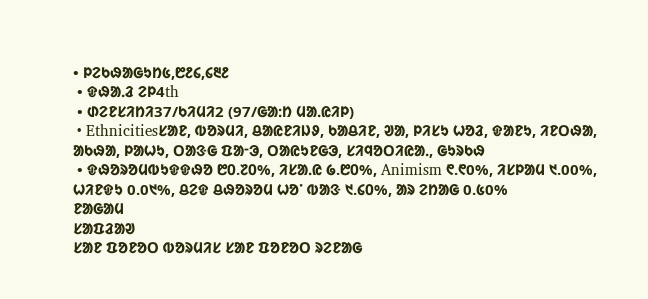• ᱞᱮᱠᱷᱟᱜᱩᱴ᱕,᱘᱒᱔,᱔᱓᱒
 • ᱫᱷᱟᱹᱲ ᱮᱞ4th
 • ᱰᱮᱱᱥᱤᱴᱤ37/ᱠᱤᱢᱤ2 (97/ᱜᱟᱺᱴ ᱢᱟᱹᱭᱤᱞ)
 • Ethnicitiesᱥᱟᱱ, ᱵᱚᱨᱢᱤ, ᱪᱟᱭᱱᱤᱡᱽ, ᱠᱟᱪᱤᱱ, ᱣᱟ, ᱞᱤᱥᱩ ᱦᱚᱲ, ᱫᱟᱱᱩ, ᱤᱱᱛᱷᱟ, ᱟᱠᱷᱟ, ᱞᱟᱦᱩ, ᱛᱟᱝᱜ ᱯᱟᱼᱳ, ᱛᱟᱭᱩᱱᱜᱳ, ᱥᱤᱧᱚᱛᱤᱭᱟᱹ, ᱜᱩᱨᱠᱷ
 • ᱫᱷᱚᱨᱚᱢᱵᱩᱫᱫᱷᱚ ᱘᱐.᱗᱐%, ᱤᱥᱟᱹᱭ ᱙.᱘᱐%, Animism ᱖.᱖0%, ᱤᱥᱞᱟᱢ ᱑.00%, ᱦᱤᱱᱫᱩ 0.0᱑%, ᱪᱮᱫ ᱪᱷᱚᱨᱚᱢ ᱦᱚᱸ ᱵᱟᱝ ᱑.᱔᱐%, ᱟᱨ ᱮᱴᱟᱜ 0.᱕0%
ᱱᱟᱜᱟᱢ
ᱥᱟᱯᱲᱟᱣ
ᱥᱟᱱ ᱯᱚᱱᱚᱛ ᱵᱚᱨᱢᱤᱥ ᱥᱟᱱ ᱯᱚᱱᱚᱛ ᱨᱮᱱᱟᱜ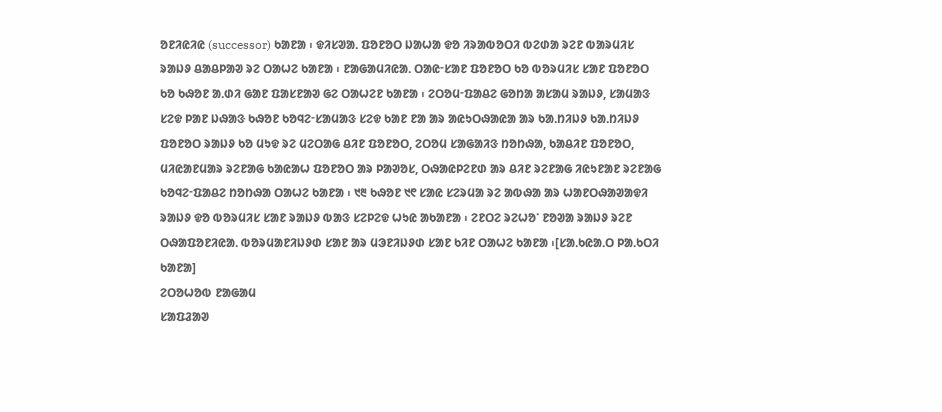ᱚᱱᱤᱭᱤᱭ (successor) ᱠᱟᱱᱟ ᱾ ᱫᱤᱥᱣᱟᱹ ᱯᱚᱱᱚᱛ ᱡᱟᱦᱟ ᱫᱚ ᱤᱨᱟᱵᱚᱛᱤ ᱵᱮᱰᱟ ᱨᱮᱱ ᱵᱟᱨᱢᱤᱥ ᱨᱟᱡᱽ ᱪᱟᱪᱞᱟᱣ ᱨᱮ ᱛᱟᱦᱮ ᱠᱟᱱᱟ ᱾ ᱱᱟᱜᱟᱢᱤᱭᱟᱹ ᱛᱟᱭᱼᱥᱟᱱ ᱯᱚᱱᱚᱛ ᱠᱚ ᱵᱚᱨᱢᱤᱥ ᱥᱟᱱ ᱯᱚᱱᱚᱛ ᱠᱚ ᱠᱷᱚᱱ ᱟᱹᱰᱤ ᱜᱟᱱ ᱯᱟᱥᱱᱟᱣ ᱜᱮ ᱛᱟᱦᱮᱱ ᱠᱟᱱᱟ ᱾ ᱮᱛᱚᱢᱼᱯᱟᱪᱮ ᱜᱚᱴᱟ ᱟᱥᱟᱢ ᱨᱟᱡᱽ, ᱥᱟᱢᱟᱝ ᱥᱮᱫ ᱞᱟᱱ ᱡᱷᱟᱝ ᱠᱷᱚᱱ ᱠᱚᱧᱮᱼᱥᱟᱢᱟᱝ ᱥᱮᱫ ᱠᱟᱱ ᱱᱟ ᱟᱨ ᱟᱭᱩᱛᱷᱟᱭᱟ ᱟᱨ ᱠᱟᱹᱴᱤᱡᱽ ᱠᱟᱹᱴᱤᱡᱽ ᱯᱚᱱᱚᱛ ᱨᱟᱡᱽ ᱠᱚ ᱢᱩᱫ ᱨᱮ ᱢᱮᱛᱟᱜ ᱪᱤᱱ ᱯᱚᱱᱚᱛ, ᱮᱛᱚᱢ ᱥᱟᱜᱟᱤᱝ ᱴᱚᱴᱷᱟ, ᱠᱟᱪᱤᱱ ᱯᱚᱱᱚᱛ, ᱢᱤᱭᱟᱱᱢᱟᱨ ᱨᱮᱱᱟᱜ ᱠᱟᱭᱟᱦ ᱯᱚᱱᱚᱛ ᱟᱨ ᱞᱟᱣᱚᱥ, ᱛᱷᱟᱭᱞᱮᱱᱰ ᱟᱨ ᱪᱤᱱ ᱨᱮᱱᱟᱜ ᱤᱭᱩᱱᱟᱱ ᱨᱮᱱᱟᱜ ᱠᱚᱧᱮᱼᱯᱟᱪᱮ ᱴᱚᱴᱷᱟ ᱛᱟᱦᱮ ᱠᱟᱱᱟ ᱾ ᱑᱓ ᱠᱷᱚᱱ ᱑᱖ ᱥᱟᱭ ᱥᱮᱨᱢᱟ ᱨᱮ ᱟᱵᱷᱟ ᱟᱨ ᱦᱟᱱᱛᱷᱟᱣᱟᱫᱤ ᱨᱟᱡᱽ ᱫᱚ ᱵᱚᱨᱢᱤᱥ ᱥᱟᱱ ᱨᱟᱡᱽ ᱵᱟᱝ ᱥᱮᱞᱮᱫ ᱦᱩᱭ ᱟᱠᱟᱱᱟ ᱾ ᱮᱱᱛᱮ ᱨᱮᱦᱚᱸ ᱱᱚᱣᱟ ᱨᱟᱡᱽ ᱨᱮᱱ ᱛᱷᱟᱯᱚᱱᱤᱭᱟᱹ ᱵᱚᱨᱢᱟᱱᱤᱡᱽᱰ ᱥᱟᱱ ᱟᱨ ᱢᱳᱱᱤᱡᱽᱰ ᱥᱟᱱ ᱠᱤᱱ ᱛᱟᱦᱮ ᱠᱟᱱᱟ ᱾[ᱥᱟᱹᱠᱭᱟᱹᱛ ᱞᱟᱹᱠᱛᱤ ᱠᱟᱱᱟ]
ᱮᱛᱚᱦᱚᱵ ᱱᱟᱜᱟᱢ
ᱥᱟᱯᱲᱟᱣ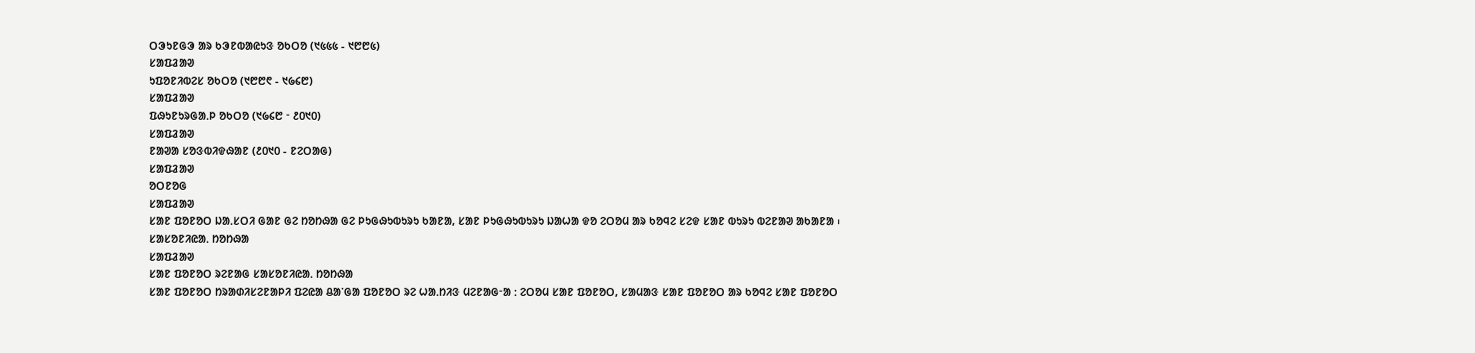ᱛᱳᱩᱱᱜᱳ ᱟᱨ ᱠᱳᱱᱵᱟᱭᱩᱝ ᱚᱠᱛᱚ (᱑᱕᱕᱕ - ᱑᱘᱘᱕)
ᱥᱟᱯᱲᱟᱣ
ᱩᱯᱚᱱᱤᱵᱮᱥ ᱚᱠᱛᱚ (᱑᱘᱘᱖ - ᱑᱙᱔᱘)
ᱥᱟᱯᱲᱟᱣ
ᱯᱷᱩᱱᱩᱨᱜᱟᱹᱞ ᱚᱠᱛᱚ (᱑᱙᱔᱘ ᱼ ᱒᱐᱑᱐)
ᱥᱟᱯᱲᱟᱣ
ᱱᱟᱣᱟ ᱥᱚᱝᱵᱤᱫᱷᱟᱱ (᱒᱐᱑᱐ - ᱱᱮᱛᱟᱜ)
ᱥᱟᱯᱲᱟᱣ
ᱚᱛᱱᱚᱜ
ᱥᱟᱯᱲᱟᱣ
ᱥᱟᱱ ᱯᱚᱱᱚᱛ ᱡᱟᱹᱥᱛᱤ ᱜᱟᱱ ᱜᱮ ᱴᱚᱴᱷᱟ ᱜᱮ ᱞᱩᱜᱷᱩᱵᱩᱨᱩ ᱠᱟᱱᱟ, ᱥᱟᱱ ᱞᱩᱜᱷᱩᱵᱩᱨᱩ ᱡᱟᱦᱟ ᱫᱚ ᱮᱛᱚᱢ ᱟᱨ ᱠᱚᱧᱮ ᱥᱮᱫ ᱥᱟᱱ ᱵᱩᱨᱩ ᱵᱮᱱᱟᱣ ᱟᱠᱟᱱᱟ ᱾
ᱥᱟᱥᱚᱱᱤᱭᱟᱹ ᱴᱚᱴᱷᱟ
ᱥᱟᱯᱲᱟᱣ
ᱥᱟᱱ ᱯᱚᱱᱚᱛ ᱨᱮᱱᱟᱜ ᱥᱟᱥᱚᱱᱤᱭᱟᱹ ᱴᱚᱴᱷᱟ
ᱥᱟᱱ ᱯᱚᱱᱚᱛ ᱴᱨᱟᱰᱤᱥᱮᱱᱟᱞᱤ ᱯᱮᱭᱟ ᱪᱟᱸᱜᱟ ᱯᱚᱱᱚᱛ ᱨᱮ ᱦᱟᱹᱴᱤᱝ ᱢᱮᱱᱟᱜᱼᱟ ᱺ ᱮᱛᱚᱢ ᱥᱟᱱ ᱯᱚᱱᱚᱛ, ᱥᱟᱢᱟᱝ ᱥᱟᱱ ᱯᱚᱱᱚᱛ ᱟᱨ ᱠᱚᱧᱮ ᱥᱟᱱ ᱯᱚᱱᱚᱛ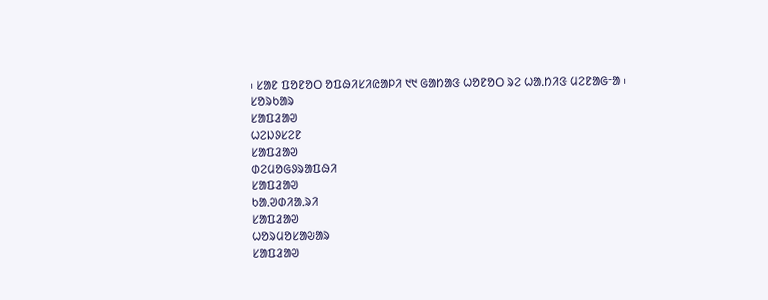᱾ ᱥᱟᱱ ᱯᱚᱱᱚᱛ ᱚᱯᱷᱤᱥᱤᱭᱟᱞᱤ ᱑᱑ ᱜᱟᱴᱟᱝ ᱦᱚᱱᱚᱛ ᱨᱮ ᱦᱟᱹᱴᱤᱝ ᱢᱮᱱᱟᱜᱼᱟ ᱾
ᱥᱚᱨᱠᱟᱨ
ᱥᱟᱯᱲᱟᱣ
ᱦᱮᱡᱽᱥᱮᱱ
ᱥᱟᱯᱲᱟᱣ
ᱰᱮᱢᱚᱜᱽᱨᱟᱯᱷᱤ
ᱥᱟᱯᱲᱟᱣ
ᱠᱟᱹᱣᱰᱤᱟᱹᱨᱤ
ᱥᱟᱯᱲᱟᱣ
ᱦᱚᱨᱢᱚᱥᱟᱶᱟᱨ
ᱥᱟᱯᱲᱟᱣ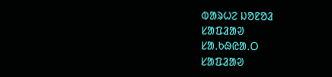ᱵᱟᱨᱦᱮ ᱡᱚᱱᱚᱲ
ᱥᱟᱯᱲᱟᱣ
ᱥᱟᱹᱠᱷᱭᱟᱹᱛ
ᱥᱟᱯᱲᱟᱣ